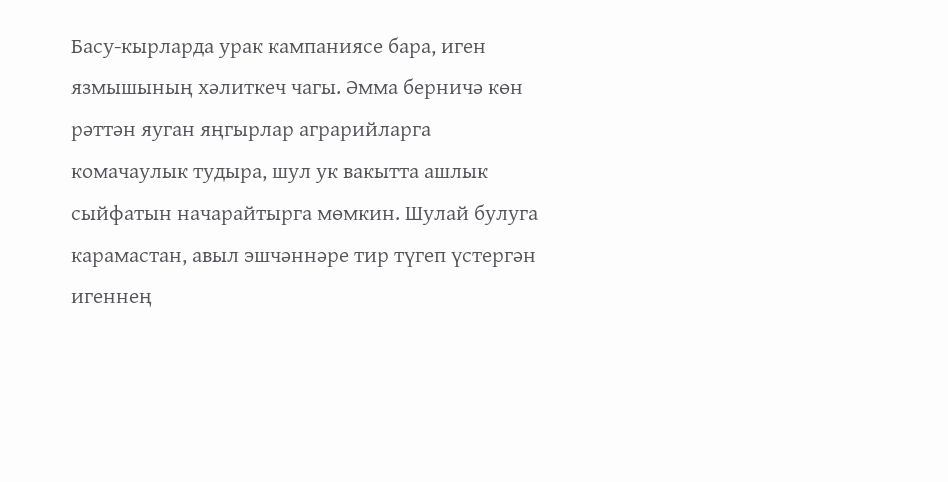Басу-кырларда урак кампаниясе бара, иген язмышының хәлиткеч чагы. Әмма берничә көн рәттән яуган яңгырлар аграрийларга комачаулык тудыра, шул ук вакытта ашлык сыйфатын начарайтырга мөмкин. Шулай булуга карамастан, авыл эшчәннәре тир түгеп үстергән игеннең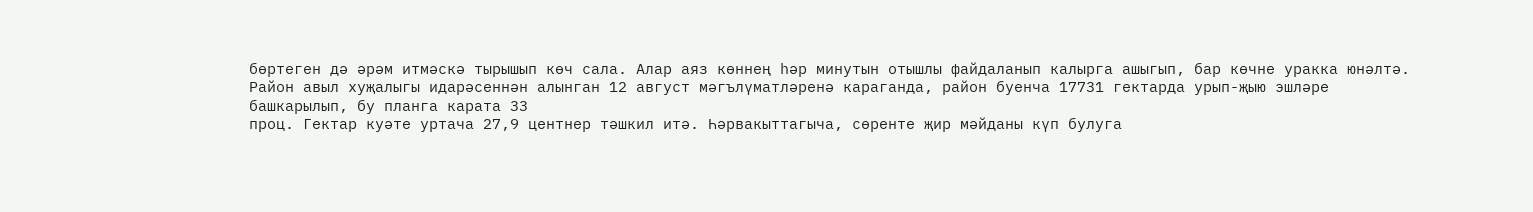бөртеген дә әрәм итмәскә тырышып көч сала. Алар аяз көннең һәр минутын отышлы файдаланып калырга ашыгып, бар көчне уракка юнәлтә.
Район авыл хуҗалыгы идарәсеннән алынган 12 август мәгълүматләренә караганда, район буенча 17731 гектарда урып-җыю эшләре башкарылып, бу планга карата 33
проц. Гектар куәте уртача 27,9 центнер тәшкил итә. Һәрвакыттагыча, сөренте җир мәйданы күп булуга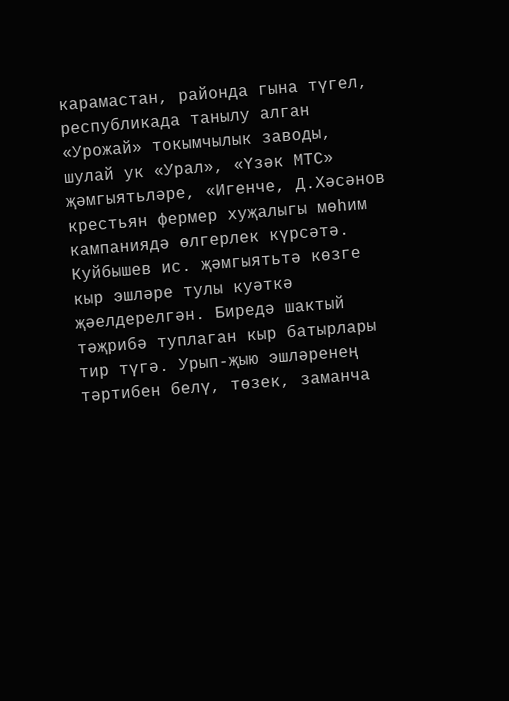карамастан, районда гына түгел, республикада танылу алган
«Урожай» токымчылык заводы, шулай ук «Урал», «Үзәк МТС» җәмгыятьләре, «Игенче, Д.Хәсәнов крестьян фермер хуҗалыгы мөһим кампаниядә өлгерлек күрсәтә.
Куйбышев ис. җәмгыятьтә көзге кыр эшләре тулы куәткә җәелдерелгән. Биредә шактый тәҗрибә туплаган кыр батырлары тир түгә. Урып-җыю эшләренең тәртибен белү, төзек, заманча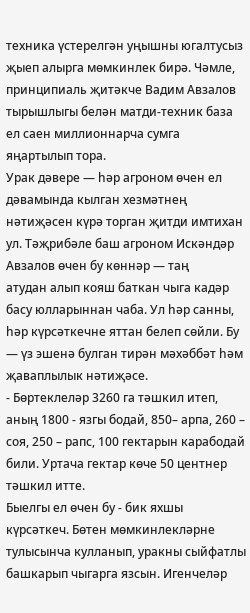техника үстерелгән уңышны югалтусыз җыеп алырга мөмкинлек бирә. Чәмле, принципиаль җитәкче Вадим Авзалов тырышлыгы белән матди-техник база ел саен миллионнарча сумга яңартылып тора.
Урак дәвере — һәр агроном өчен ел дәвамында кылган хезмәтнең нәтиҗәсен күрә торган җитди имтихан ул. Тәҗрибәле баш агроном Искәндәр Авзалов өчен бу көннәр — таң
атудан алып кояш баткан чыга кадәр басу юлларыннан чаба. Ул һәр санны, һәр күрсәткечне яттан белеп сөйли. Бу — үз эшенә булган тирән мәхәббәт һәм җаваплылык нәтиҗәсе.
- Бөртеклеләр 3260 га тәшкил итеп, аның 1800 - язгы бодай, 850– арпа, 260 – соя, 250 – рапс, 100 гектарын карабодай били. Уртача гектар көче 50 центнер тәшкил итте.
Быелгы ел өчен бу - бик яхшы күрсәткеч. Бөтен мөмкинлекләрне тулысынча кулланып, уракны сыйфатлы башкарып чыгарга язсын. Игенчеләр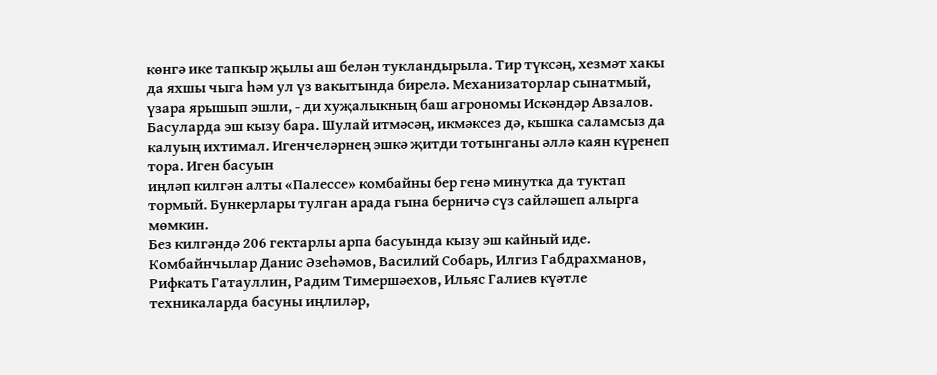көнгә ике тапкыр җылы аш белән тукландырыла. Тир түксәң, хезмәт хакы да яхшы чыга һәм ул үз вакытында бирелә. Механизаторлар сынатмый, үзара ярышып эшли, - ди хуҗалыкның баш агрономы Искәндәр Авзалов.
Басуларда эш кызу бара. Шулай итмәсәң, икмәксез дә, кышка саламсыз да калуың ихтимал. Игенчеләрнең эшкә җитди тотынганы әллә каян күренеп тора. Иген басуын
иңләп килгән алты «Палессе» комбайны бер генә минутка да туктап тормый. Бункерлары тулган арада гына берничә сүз сайләшеп алырга мөмкин.
Без килгәндә 206 гектарлы арпа басуында кызу эш кайный иде. Комбайнчылар Данис Әзеһәмов, Василий Собарь, Илгиз Габдрахманов, Рифкать Гатауллин, Радим Тимершәехов, Ильяс Галиев күәтле техникаларда басуны иңлиләр,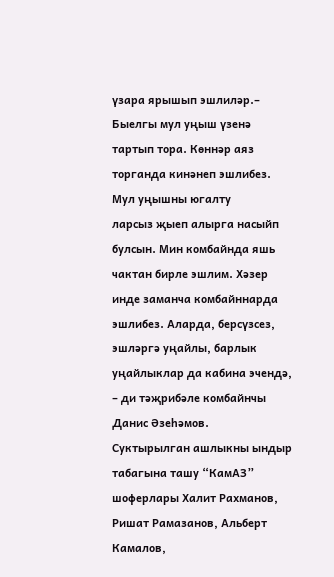үзара ярышып эшлиләр.– Быелгы мул уңыш үзенә тартып тора. Көннәр аяз торганда кинәнеп эшлибез. Мул уңышны югалту
ларсыз җыеп алырга насыйп булсын. Мин комбайнда яшь чактан бирле эшлим. Хәзер инде заманча комбайннарда эшлибез. Аларда, берсүзсез, эшләргә уңайлы, барлык уңайлыклар да кабина эчендә, – ди тәҗрибәле комбайнчы Данис Әзеһәмов.
Суктырылган ашлыкны ындыр табагына ташу “КамАЗ” шоферлары Халит Рахманов, Ришат Рамазанов, Альберт Камалов,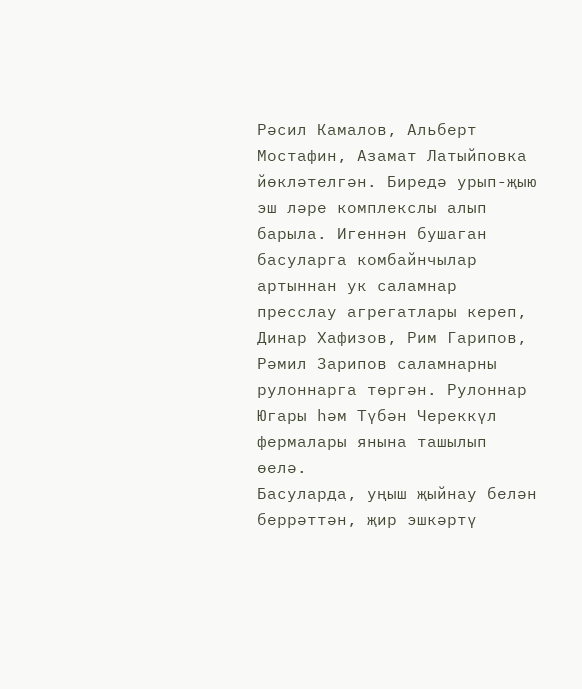Рәсил Камалов, Альберт Мостафин, Азамат Латыйповка йөкләтелгән. Биредә урып-җыю эш ләре комплекслы алып барыла. Игеннән бушаган басуларга комбайнчылар артыннан ук саламнар пресслау агрегатлары кереп, Динар Хафизов, Рим Гарипов, Рәмил Зарипов саламнарны рулоннарга төргән. Рулоннар Югары һәм Түбән Череккүл фермалары янына ташылып өелә.
Басуларда, уңыш җыйнау белән беррәттән, җир эшкәртү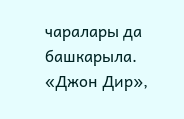чаралары да башкарыла. «Джон Дир»,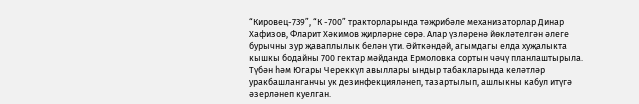“Кировец-739”, “К -700” тракторларында тәҗрибәле механизаторлар Динар Хафизов, Фларит Хәкимов җирләрне сөрә. Алар үзләренә йөкләтелгән әлеге бурычны зур җаваплылык белән үти. Әйткәндәй, агымдагы елда хуҗалыкта кышкы бодайны 700 гектар мәйданда Ермоловка сортын чәчү планлаштырыла.
Түбән һәм Югары Череккүл авыллары ындыр табакларында келәтләр уракбашланганчы ук дезинфекцияләнеп, тазартылып, ашлыкны кабул итүгә әзерләнеп куелган.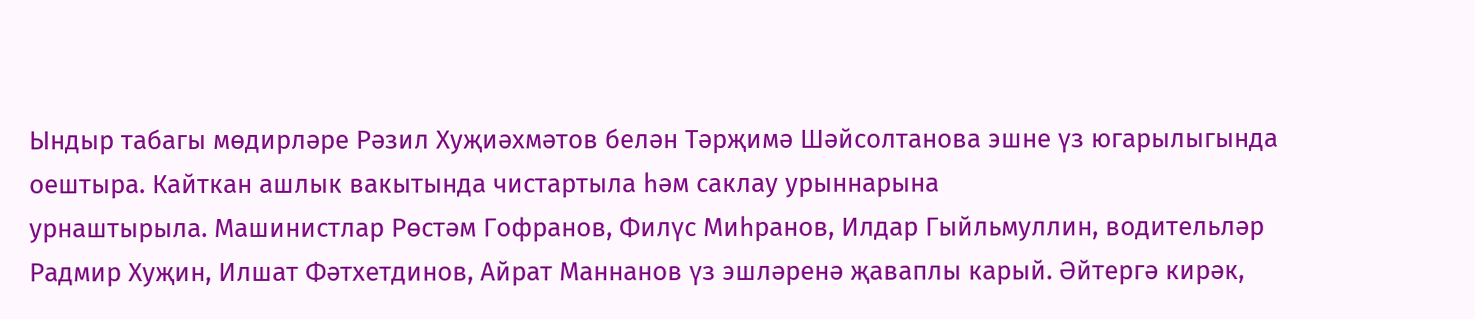Ындыр табагы мөдирләре Рәзил Хуҗиәхмәтов белән Тәрҗимә Шәйсолтанова эшне үз югарылыгында оештыра. Кайткан ашлык вакытында чистартыла һәм саклау урыннарына
урнаштырыла. Машинистлар Рөстәм Гофранов, Филүс Миһранов, Илдар Гыйльмуллин, водительләр Радмир Хуҗин, Илшат Фәтхетдинов, Айрат Маннанов үз эшләренә җаваплы карый. Әйтергә кирәк,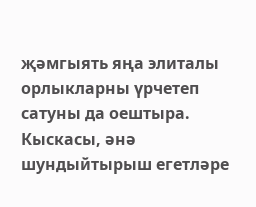җәмгыять яңа элиталы орлыкларны үрчетеп сатуны да оештыра. Кыскасы, әнә шундыйтырыш егетләре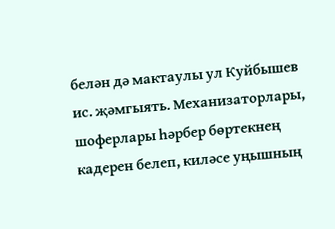белән дә мактаулы ул Куйбышев ис. җәмгыять. Механизаторлары, шоферлары һәрбер бөртекнең кадерен белеп, киләсе уңышның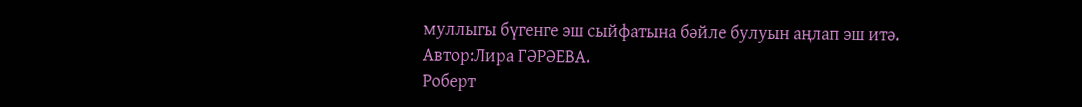муллыгы бүгенге эш сыйфатына бәйле булуын аңлап эш итә.
Автор:Лира ГӘРӘЕВА.
Роберт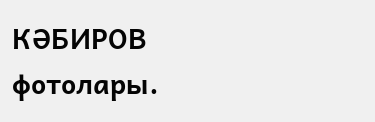КӘБИРОВ
фотолары.